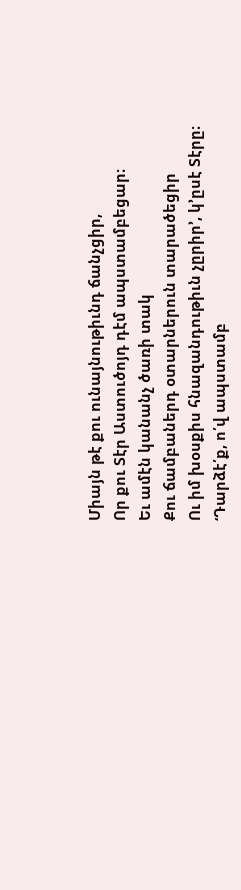Միայն թէ քու ունայնութիւնդ ճանչցիր,
Որ քու Տէր Աստուծոյդ դէմ ապստամբեցար։
Եւ ամէն կանանչ ծառի տակ
Քու ճամբաներդ օտարներուն տարածեցիր
Ու իմ խօսքիս հնազանդութիւն չըրիր’, կ’ըսէ Տէրը։
‘Դարձէ՛ք, ո՛վ ապստամբ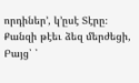որդիներ’, կ’ըսէ Տէրը։
Քանզի թէեւ ձեզ մերժեցի,
Բայց՝ ՝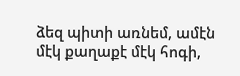ձեզ պիտի առնեմ, ամէն մէկ քաղաքէ մէկ հոգի,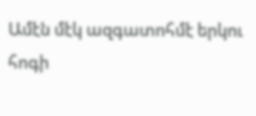Ամէն մէկ ազգատոհմէ երկու հոգի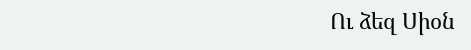Ու ձեզ Սիօն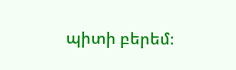պիտի բերեմ։